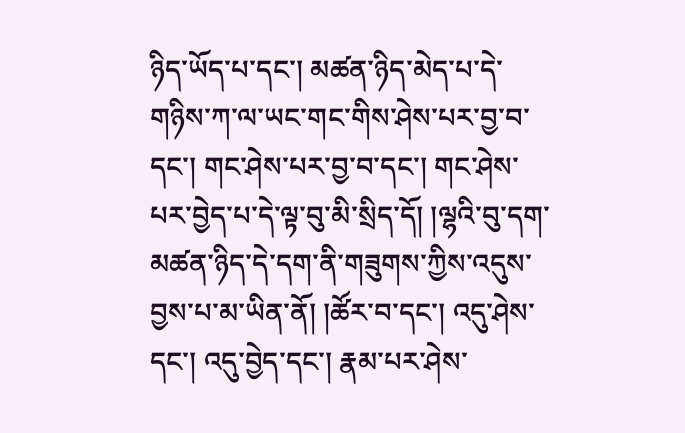ཉིད་ཡོད་པ་དང་། མཚན་ཉིད་མེད་པ་དེ་གཉིས་ཀ་ལ་ཡང་གང་གིས་ཤེས་པར་བྱ་བ་དང་། གང་ཤེས་པར་བྱ་བ་དང་། གང་ཤེས་པར་བྱེད་པ་དེ་ལྟ་བུ་མི་སྲིད་དོ། །ལྷའི་བུ་དག་མཚན་ཉིད་དེ་དག་ནི་གཟུགས་ཀྱིས་འདུས་བྱས་པ་མ་ཡིན་ནོ། །ཚོར་བ་དང་། འདུ་ཤེས་དང་། འདུ་བྱེད་དང་། རྣམ་པར་ཤེས་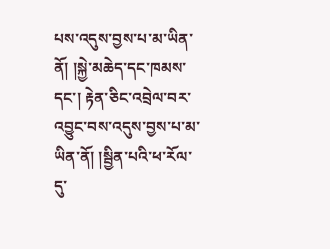པས་འདུས་བྱས་པ་མ་ཡིན་ནོ། །སྐྱེ་མཆེད་དང་ཁམས་དང་། རྟེན་ཅིང་འབྲེལ་བར་འབྱུང་བས་འདུས་བྱས་པ་མ་ཡིན་ནོ། །སྦྱིན་པའི་ཕ་རོལ་དུ་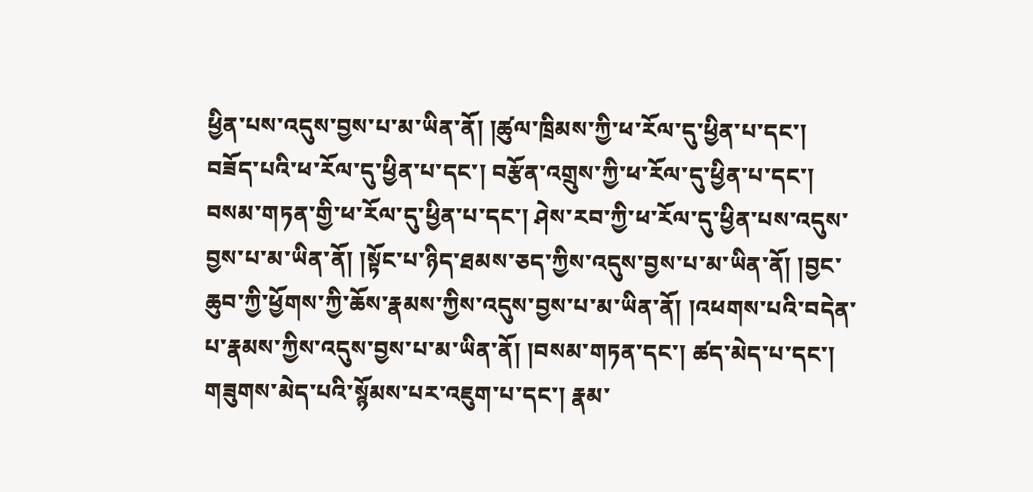ཕྱིན་པས་འདུས་བྱས་པ་མ་ཡིན་ནོ། །ཚུལ་ཁྲིམས་ཀྱི་ཕ་རོལ་དུ་ཕྱིན་པ་དང་། བཟོད་པའི་ཕ་རོལ་དུ་ཕྱིན་པ་དང་། བརྩོན་འགྲུས་ཀྱི་ཕ་རོལ་དུ་ཕྱིན་པ་དང་། བསམ་གཏན་གྱི་ཕ་རོལ་དུ་ཕྱིན་པ་དང་། ཤེས་རབ་ཀྱི་ཕ་རོལ་དུ་ཕྱིན་པས་འདུས་བྱས་པ་མ་ཡིན་ནོ། །སྟོང་པ་ཉིད་ཐམས་ཅད་ཀྱིས་འདུས་བྱས་པ་མ་ཡིན་ནོ། །བྱང་ཆུབ་ཀྱི་ཕྱོགས་ཀྱི་ཆོས་རྣམས་ཀྱིས་འདུས་བྱས་པ་མ་ཡིན་ནོ། །འཕགས་པའི་བདེན་པ་རྣམས་ཀྱིས་འདུས་བྱས་པ་མ་ཡིན་ནོ། །བསམ་གཏན་དང་། ཚད་མེད་པ་དང་། གཟུགས་མེད་པའི་སྙོམས་པར་འཇུག་པ་དང་། རྣམ་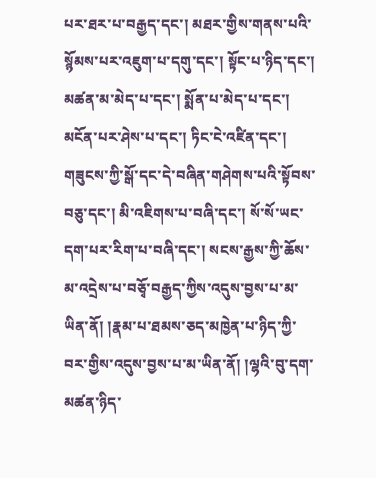པར་ཐར་པ་བརྒྱད་དང་། མཐར་གྱིས་གནས་པའི་སྙོམས་པར་འཇུག་པ་དགུ་དང་། སྟོང་པ་ཉིད་དང་། མཚན་མ་མེད་པ་དང་། སྨོན་པ་མེད་པ་དང་། མངོན་པར་ཤེས་པ་དང་། ཏིང་ངེ་འཛིན་དང་། གཟུངས་ཀྱི་སྒོ་དང་དེ་བཞིན་གཤེགས་པའི་སྟོབས་བཅུ་དང་། མི་འཇིགས་པ་བཞི་དང་། སོ་སོ་ཡང་དག་པར་རིག་པ་བཞི་དང་། སངས་རྒྱས་ཀྱི་ཆོས་མ་འདྲེས་པ་བཅྭོ་བརྒྱད་ཀྱིས་འདུས་བྱས་པ་མ་ཡིན་ནོ། །རྣམ་པ་ཐམས་ཅད་མཁྱེན་པ་ཉིད་ཀྱི་བར་གྱིས་འདུས་བྱས་པ་མ་ཡིན་ནོ། །ལྷའི་བུ་དག་མཚན་ཉིད་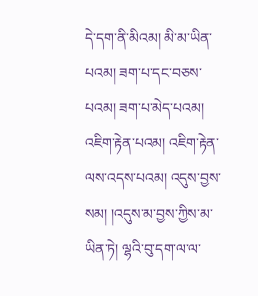དེ་དག་ནི་མིའམ། མི་མ་ཡིན་པའམ། ཟག་པ་དང་བཅས་པའམ། ཟག་པ་མེད་པའམ། འཇིག་རྟེན་པའམ། འཇིག་རྟེན་ལས་འདས་པའམ། འདུས་བྱས་སམ། །འདུས་མ་བྱས་ཀྱིས་མ་ཡིན་ཏེ། ལྷའི་བུ་དག་ལ་ལ་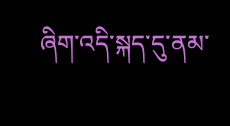ཞིག་འདི་སྐད་དུ་ནམ་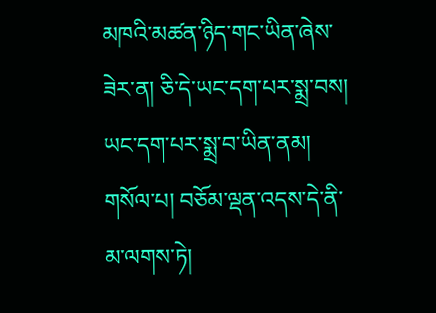མཁའི་མཚན་ཉིད་གང་ཡིན་ཞེས་ཟེར་ན། ཅི་དེ་ཡང་དག་པར་སྨྲ་བས། ཡང་དག་པར་སྨྲ་བ་ཡིན་ནམ། གསོལ་པ། བཅོམ་ལྡན་འདས་དེ་ནི་མ་ལགས་ཏེ།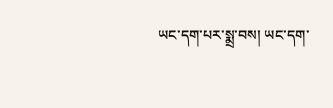ཡང་དག་པར་སྨྲ་བས། ཡང་དག་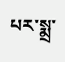པར་སྨྲ་